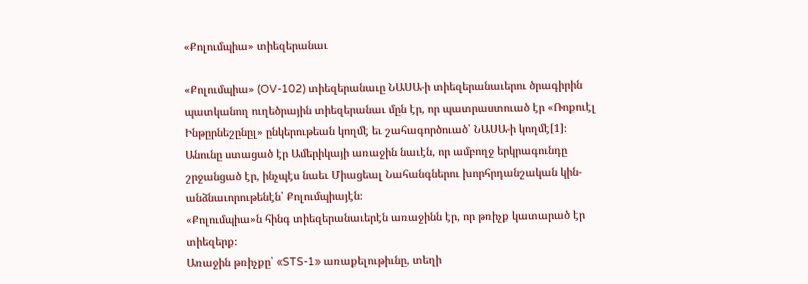«Քոլումպիա» տիեզերանաւ

«Քոլումպիա» (OV-102) տիեզերանաւը ՆԱՍԱ-ի տիեզերանաւերու ծրագիրին պատկանող ուղեծրային տիեզերանաւ մըն էր, որ պատրաստուած էր «Ռոքուէլ Ինթըրնեշընըլ» ընկերութեան կողմէ եւ շահագործուած՝ ՆԱՍԱ-ի կողմէ[1]։
Անունը ստացած էր Ամերիկայի առաջին նաւէն, որ ամբողջ երկրագունդը շրջանցած էր, ինչպէս նաեւ Միացեալ Նահանգներու խորհրդանշական կին-անձնաւորութենէն՝ Քոլումպիայէն։
«Քոլումպիա»ն հինգ տիեզերանաւերէն առաջինն էր, որ թռիչք կատարած էր տիեզերք։
Առաջին թռիչքը՝ «STS-1» առաքելութիւնը, տեղի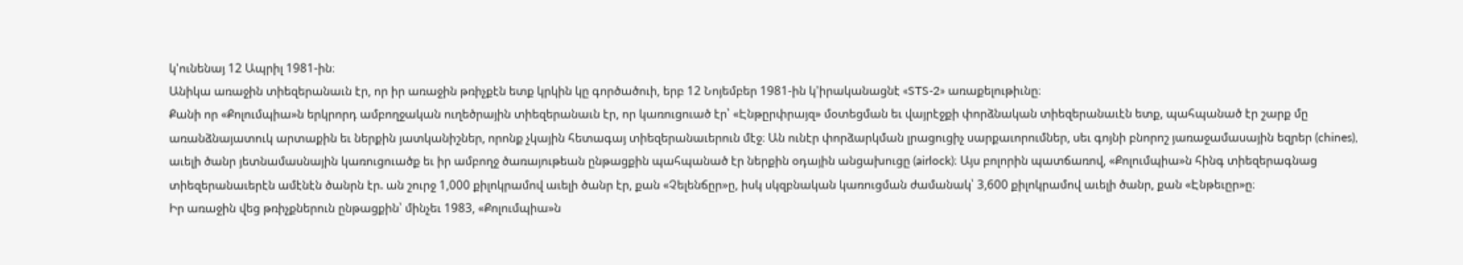կ'ունենայ 12 Ապրիլ 1981-ին։
Անիկա առաջին տիեզերանաւն էր, որ իր առաջին թռիչքէն ետք կրկին կը գործածուի, երբ 12 Նոյեմբեր 1981-ին կ'իրականացնէ «STS-2» առաքելութիւնը։
Քանի որ «Քոլումպիա»ն երկրորդ ամբողջական ուղեծրային տիեզերանաւն էր, որ կառուցուած էր՝ «Էնթըրփրայզ» մօտեցման եւ վայրէջքի փորձնական տիեզերանաւէն ետք, պահպանած էր շարք մը առանձնայատուկ արտաքին եւ ներքին յատկանիշներ, որոնք չկային հետագայ տիեզերանաւերուն մէջ։ Ան ունէր փորձարկման լրացուցիչ սարքաւորումներ, սեւ գոյնի բնորոշ յառաջամասային եզրեր (chines), աւելի ծանր յետնամասնային կառուցուածք եւ իր ամբողջ ծառայութեան ընթացքին պահպանած էր ներքին օդային անցախուցը (airlock)։ Այս բոլորին պատճառով, «Քոլումպիա»ն հինգ տիեզերագնաց տիեզերանաւերէն ամէնէն ծանրն էր. ան շուրջ 1,000 քիլոկրամով աւելի ծանր էր, քան «Չելենճըր»ը, իսկ սկզբնական կառուցման ժամանակ՝ 3,600 քիլոկրամով աւելի ծանր, քան «Էնթեւըր»ը։
Իր առաջին վեց թռիչքներուն ընթացքին՝ մինչեւ 1983, «Քոլումպիա»ն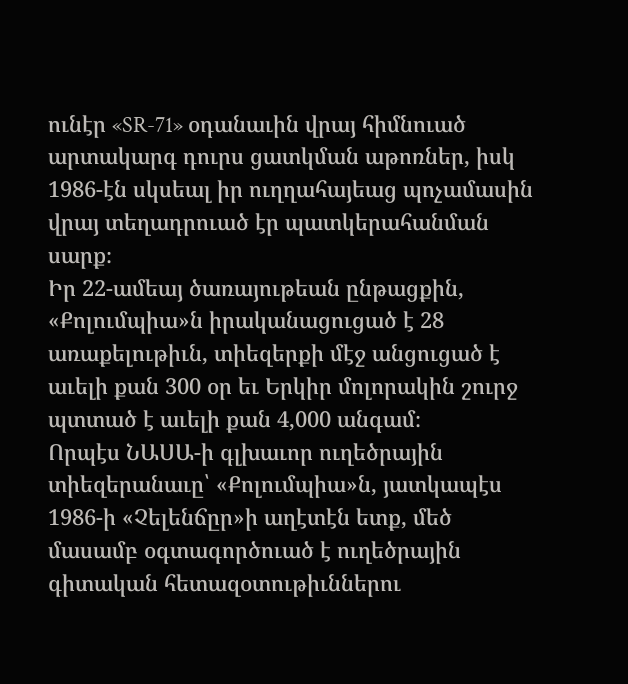ունէր «SR-71» օդանաւին վրայ հիմնուած արտակարգ դուրս ցատկման աթոռներ, իսկ 1986-էն սկսեալ իր ուղղահայեաց պոչամասին վրայ տեղադրուած էր պատկերահանման սարք։
Իր 22-ամեայ ծառայութեան ընթացքին, «Քոլումպիա»ն իրականացուցած է 28 առաքելութիւն, տիեզերքի մէջ անցուցած է աւելի քան 300 օր եւ Երկիր մոլորակին շուրջ պտտած է աւելի քան 4,000 անգամ։
Որպէս ՆԱՍԱ-ի գլխաւոր ուղեծրային տիեզերանաւը՝ «Քոլումպիա»ն, յատկապէս 1986-ի «Չելենճըր»ի աղէտէն ետք, մեծ մասամբ օգտագործուած է ուղեծրային գիտական հետազօտութիւններու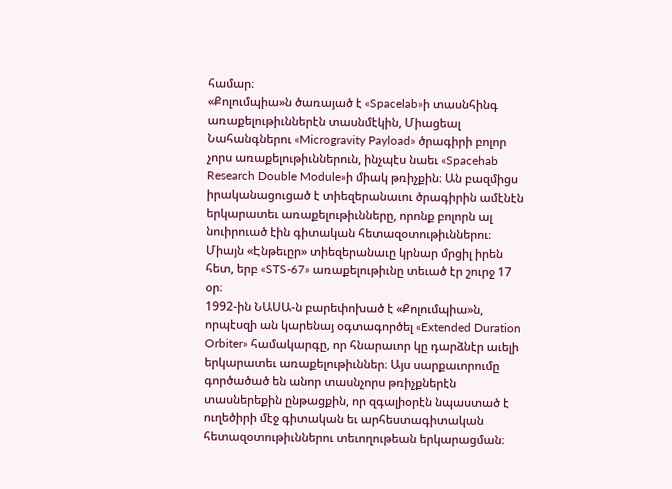համար։
«Քոլումպիա»ն ծառայած է «Spacelab»ի տասնհինգ առաքելութիւններէն տասնմէկին, Միացեալ Նահանգներու «Microgravity Payload» ծրագիրի բոլոր չորս առաքելութիւններուն, ինչպէս նաեւ «Spacehab Research Double Module»ի միակ թռիչքին։ Ան բազմիցս իրականացուցած է տիեզերանաւու ծրագիրին ամէնէն երկարատեւ առաքելութիւնները, որոնք բոլորն ալ նուիրուած էին գիտական հետազօտութիւններու։ Միայն «Էնթեւըր» տիեզերանաւը կրնար մրցիլ իրեն հետ, երբ «STS-67» առաքելութիւնը տեւած էր շուրջ 17 օր։
1992-ին ՆԱՍԱ-ն բարեփոխած է «Քոլումպիա»ն, որպէսզի ան կարենայ օգտագործել «Extended Duration Orbiter» համակարգը, որ հնարաւոր կը դարձնէր աւելի երկարատեւ առաքելութիւններ։ Այս սարքաւորումը գործածած են անոր տասնչորս թռիչքներէն տասներեքին ընթացքին, որ զգալիօրէն նպաստած է ուղեծիրի մէջ գիտական եւ արհեստագիտական հետազօտութիւններու տեւողութեան երկարացման։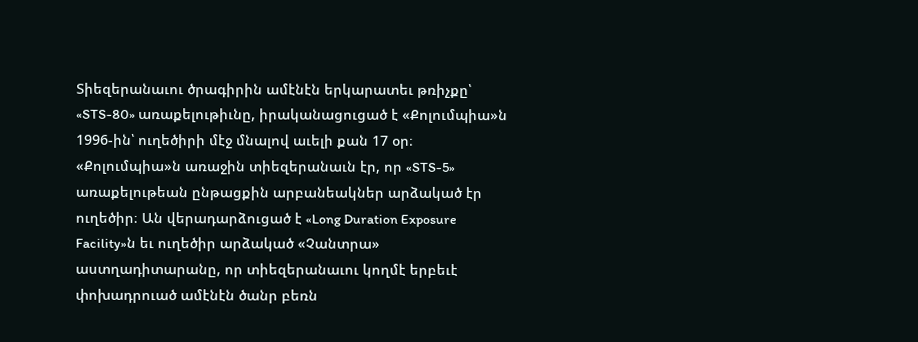Տիեզերանաւու ծրագիրին ամէնէն երկարատեւ թռիչքը՝ «STS-80» առաքելութիւնը, իրականացուցած է «Քոլումպիա»ն 1996-ին՝ ուղեծիրի մէջ մնալով աւելի քան 17 օր։
«Քոլումպիա»ն առաջին տիեզերանաւն էր, որ «STS-5» առաքելութեան ընթացքին արբանեակներ արձակած էր ուղեծիր։ Ան վերադարձուցած է «Long Duration Exposure Facility»ն եւ ուղեծիր արձակած «Չանտրա» աստղադիտարանը, որ տիեզերանաւու կողմէ երբեւէ փոխադրուած ամէնէն ծանր բեռն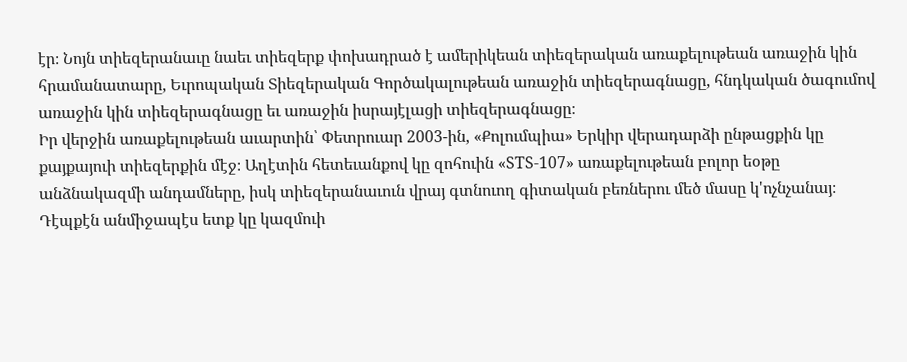էր։ Նոյն տիեզերանաւը նաեւ տիեզերք փոխադրած է ամերիկեան տիեզերական առաքելութեան առաջին կին հրամանատարը, Եւրոպական Տիեզերական Գործակալութեան առաջին տիեզերագնացը, հնդկական ծագումով առաջին կին տիեզերագնացը եւ առաջին իսրայէլացի տիեզերագնացը։
Իր վերջին առաքելութեան աւարտին՝ Փետրուար 2003-ին, «Քոլումպիա» Երկիր վերադարձի ընթացքին կը քայքայուի տիեզերքին մէջ։ Աղէտին հետեւանքով կը զոհուին «STS-107» առաքելութեան բոլոր եօթը անձնակազմի անդամները, իսկ տիեզերանաւուն վրայ գտնուող գիտական բեռներու մեծ մասը կ'ոչնչանայ։
Դէպքէն անմիջապէս ետք կը կազմուի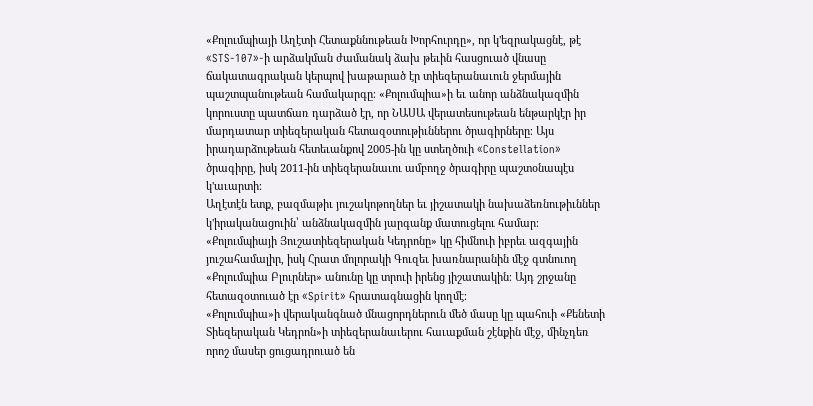«Քոլումպիայի Աղէտի Հետաքննութեան Խորհուրդը», որ կ'եզրակացնէ, թէ «STS-107»-ի արձակման ժամանակ ձախ թեւին հասցուած վնասը ճակատագրական կերպով խաթարած էր տիեզերանաւուն ջերմային պաշտպանութեան համակարգը։ «Քոլումպիա»ի եւ անոր անձնակազմին կորուստը պատճառ դարձած էր, որ ՆԱՍԱ վերատեսութեան ենթարկէր իր մարդատար տիեզերական հետազօտութիւններու ծրագիրները։ Այս իրադարձութեան հետեւանքով 2005-ին կը ստեղծուի «Constellation» ծրագիրը, իսկ 2011-ին տիեզերանաւու ամբողջ ծրագիրը պաշտօնապէս կ'աւարտի։
Աղէտէն ետք, բազմաթիւ յուշակոթողներ եւ յիշատակի նախաձեռնութիւններ կ'իրականացուին՝ անձնակազմին յարգանք մատուցելու համար։
«Քոլումպիայի Յուշատիեզերական Կեդրոնը» կը հիմնուի իբրեւ ազգային յուշահամալիր, իսկ Հրատ մոլորակի Գուզեւ խառնարանին մէջ գտնուող «Քոլումպիա Բլուրներ» անունը կը տրուի իրենց յիշատակին։ Այդ շրջանը հետազօտուած էր «Spirit» հրատագնացին կողմէ։
«Քոլումպիա»ի վերականգնած մնացորդներուն մեծ մասը կը պահուի «Քենետի Տիեզերական Կեդրոն»ի տիեզերանաւերու հաւաքման շէնքին մէջ, մինչդեռ որոշ մասեր ցուցադրուած են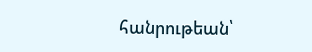հանրութեան՝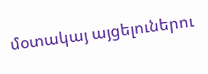մօտակայ այցելուներու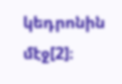կեդրոնին մէջ[2]։